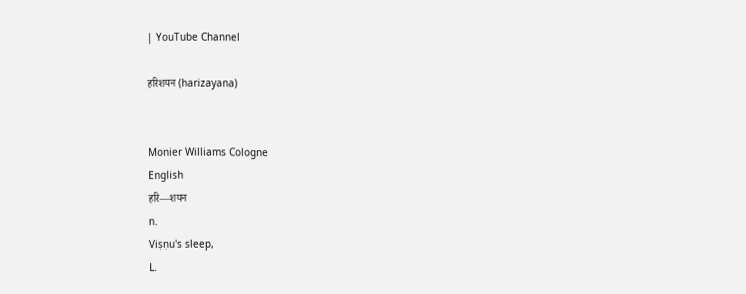| YouTube Channel

हरिशयन (harizayana)


Monier Williams Cologne
English
हरि—शयन
n.
Viṣṇu's sleep,
L.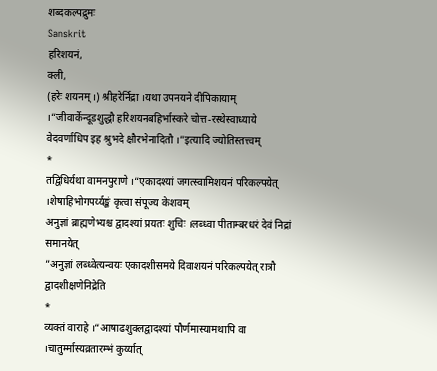शब्दकल्पद्रुमः
Sanskrit
हरिशयनं,
क्ली,
(हरेः शयनम् ।) श्रीहरेर्निद्रा ।यथा उपनयने दीपिकायाम् ।“जीवार्केन्दूडशुद्धौ हरिशयनबहिर्भास्करे चोत्त-रस्थेस्वाध्याये वेदवर्णाधिप इह श्रुभदे क्षौरभेनादितौ ।”इत्यादि ज्योतिस्तत्त्वम्
*
तद्विधिर्यथा वामनपुराणे ।“एकादश्यां जगत्स्वामिशयनं परिकल्पयेत् ।शेषाहिभोगपर्य्यङ्कं कृत्वा संपूज्य केशवम्
अनुज्ञां ब्राह्मणेभ्यश्च द्वादश्यां प्रयतः शुचिः ।लब्ध्वा पीताम्बरधरं देवं निद्रां समानयेत्
”अनुज्ञां लब्ध्वेत्यन्वयः एकादशीसमये दिवाशयनं परिकल्पयेत् रात्रौ द्वादशीक्षणेनिद्रेति
*
व्यक्तं वाराहे ।“आषाढशुक्लद्वादश्यां पौर्णमास्यामथापि वा ।चातुर्म्मास्यव्रतारम्भं कुर्य्यात्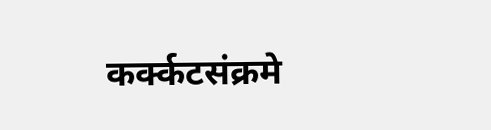कर्क्कटसंक्रमे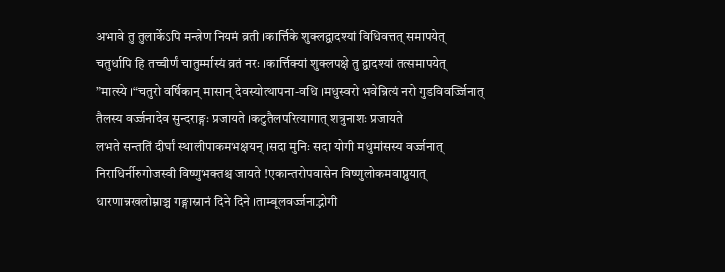अभावे तु तुलार्केऽपि मन्त्रेण नियमं व्रती ।कार्त्तिके शुक्लद्वादश्यां विधिवत्तत् समापयेत्
चतुर्धापि हि तच्चीर्णं चातुर्म्मास्यं व्रतं नरः ।कार्त्तिक्यां शुक्लपक्षे तु द्वादश्यां तत्समापयेत्
”मात्स्ये ।“चतुरो वर्षिकान् मासान् देवस्योत्थापना-वधि ।मधुस्वरो भवेन्नित्यं नरो गुडविवर्ज्जिनात्
तैलस्य वर्ज्जनादेव सुन्दराङ्गः प्रजायते ।कटुतैलपरित्यागात् शत्रुनाशः प्रजायते
लभते सन्ततिं दीर्घां स्थालीपाकमभक्षयन् ।सदा मुनिः सदा योगी मधुमांसस्य वर्ज्जनात्
निराधिर्नीरुगोजस्वी विष्णुभक्तश्च जायते !एकान्तरोपवासेन विष्णुलोकमवाप्नुयात्
धारणान्नखलोम्नाञ्च गङ्गास्नानं दिने दिने ।ताम्बूलवर्ज्जनाद्भोगी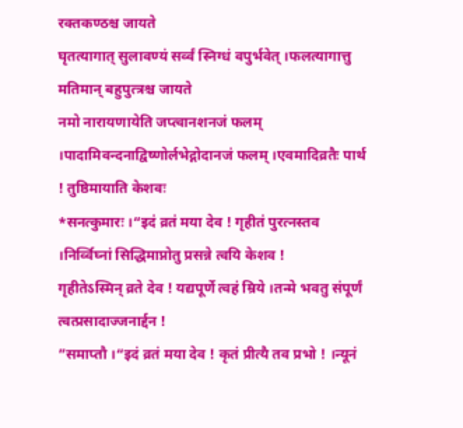रक्तकण्ठश्च जायते
घृतत्यागात् सुलावण्यं सर्व्वं स्निग्धं वपुर्भवेत् ।फलत्यागात्तु मतिमान् बहुपुत्त्रश्च जायते
नमो नारायणायेति जप्त्वानशनजं फलम् ।पादामिवन्दनाद्विष्णोर्लभेद्गोदानजं फलम् ।एवमादिव्रतैः पार्थ ! तुष्ठिमायाति केशवः
*सनत्कुमारः ।“इदं व्रतं मया देव ! गृहीतं पुरत्नस्तव ।निर्व्विघ्नां सिद्धिमाप्नोतु प्रसन्ने त्वयि केशव !
गृहीतेऽस्मिन् व्रते देव ! यद्यपूर्णे त्वहं म्रिये ।तन्मे भवतु संपूर्णं त्वत्प्रसादाज्जनार्द्दन !
”समाप्तौ ।“इदं व्रतं मया देव ! कृतं प्रीत्यै तव प्रभो ! ।न्यूनं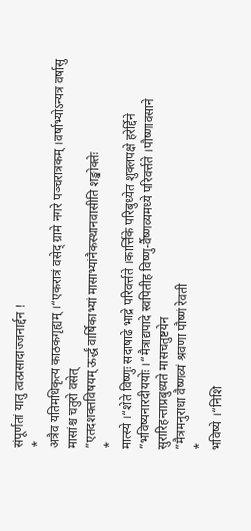संपूर्णतां यातु त्वत्प्रसादाज्जनार्द्दन !
*
अत्रैव यतिमधिकृत्य काठकगृह्यम् ।“एकरात्रं वसेद् ग्रामे नगरे पञ्चरात्रकम् ।वर्षाभ्योऽन्यत्र वर्षासु मासांश्च चतुरो वसेत्
”एतदशक्तविषयम् ऊर्द्धं वार्षिकाभ्यां मासाभ्यांनैकस्थानवासीति शङ्खोक्तेः
*
मात्स्ये ।“शेते विष्णुः सदाषाढे भाद्रे परिवर्त्तते ।कार्त्तिके परिबुध्येत शुक्लपक्षे हरेर्द्दिने
”भविष्यनारदीययोः ।“मैत्राद्यपादे स्वपितीह विष्णु-र्वैष्णव्यमध्ये परिवर्त्तते ।पौष्णावसाने सुरारिहन्ताप्रबुध्यते मासचतुष्टयेन
”मैत्रमनुराधा वैष्णव्यं श्रवणा पौष्णं रेवती
*
भविष्ये ।“निशि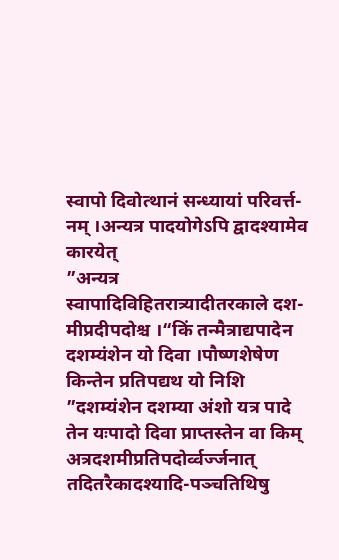स्वापो दिवोत्थानं सन्ध्यायां परिवर्त्त-नम् ।अन्यत्र पादयोगेऽपि द्वादश्यामेव कारयेत्
”अन्यत्र स्वापादिविहितरात्र्यादीतरकाले दश-मीप्रदीपदोश्च ।“किं तन्मैत्राद्यपादेन दशम्यंशेन यो दिवा ।पौष्णशेषेण किन्तेन प्रतिपद्यथ यो निशि
”दशम्यंशेन दशम्या अंशो यत्र पादे तेन यःपादो दिवा प्राप्तस्तेन वा किम् अत्रदशमीप्रतिपदोर्व्वर्ज्जनात् तदितरैकादश्यादि-पञ्चतिथिषु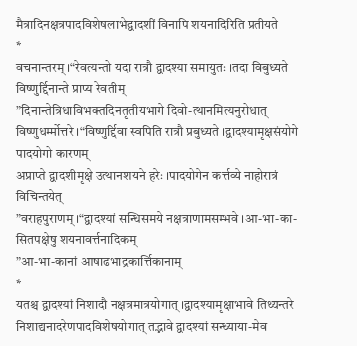मैत्रादिनक्षत्रपादविशेषलाभेद्वादशीं विनापि शयनादिरिति प्रतीयते
*
वचनान्तरम् ।“रेवत्यन्तो यदा रात्रौ द्वादश्या समायुतः ।तदा विबुध्यते विष्णुर्द्दिनान्ते प्राप्य रेवतीम्
”दिनान्तेत्रिधाविभक्तदिनतृतीयभागे दिवो-त्थानमित्यनुरोधात् विष्णुधर्म्मोत्तरे ।“विष्णुर्द्दिवा स्वपिति रात्रौ प्रबुध्यते ।द्वादश्यामृक्षसंयोगे पादयोगो कारणम्
अप्राप्ते द्वादशीमृक्षे उत्थानशयने हरेः ।पादयोगेन कर्त्तव्ये नाहोरात्रं विचिन्तयेत्
”वराहपुराणम् ।“द्वादश्यां सन्धिसमये नक्षत्राणामसम्भवे ।आ-भा-का-सितपक्षेषु शयनावर्त्तनादिकम्
”आ-भा-कानां आषाढभाद्रकार्त्तिकानाम्
*
यतश्च द्वादश्यां निशादौ नक्षत्रमात्रयोगात् ।द्वादश्यामृक्षाभावे तिथ्यन्तरे निशाद्यनादरेणपादविशेषयोगात् तद्भावे द्वादश्यां सन्ध्याया-मेव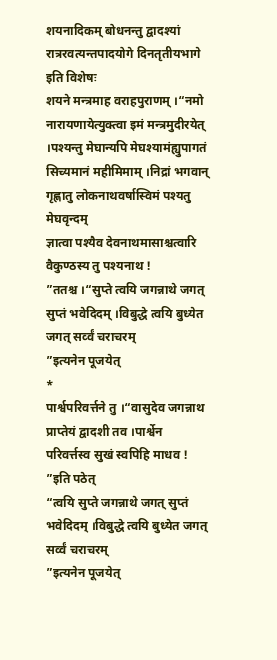शयनादिकम् बोधनन्तु द्वादश्यां रात्ररवत्यन्तपादयोगे दिनतृतीयभागे इति विशेषः
शयने मन्त्रमाह वराहपुराणम् ।“नमो नारायणायेत्युक्त्वा इमं मन्त्रमुदीरयेत् ।पश्यन्तु मेघान्यपि मेघश्यामंह्युपागतं सिच्यमानं महीमिमाम् ।निद्रां भगवान् गृह्णातु लोकनाथवर्षास्विमं पश्यतु मेघवृन्दम्
ज्ञात्वा पश्यैव देवनाथमासाश्चत्वारि वैकुण्ठस्य तु पश्यनाथ !
”ततश्च ।“सुप्ते त्वयि जगन्नाथे जगत् सुप्तं भवेदिदम् ।विबुद्धे त्वयि बुध्येत जगत् सर्व्वं चराचरम्
”इत्यनेन पूजयेत्
*
पार्श्वपरिवर्त्तने तु ।“वासुदेव जगन्नाथ प्राप्तेयं द्वादशी तव ।पार्श्वेन परिवर्त्तस्व सुखं स्वपिहि माधव !
”इति पठेत्
“त्वयि सुप्ते जगन्नाथे जगत् सुप्तं भवेदिदम् ।विबुद्धे त्वयि बुध्येत जगत् सर्व्वं चराचरम्
”इत्यनेन पूजयेत्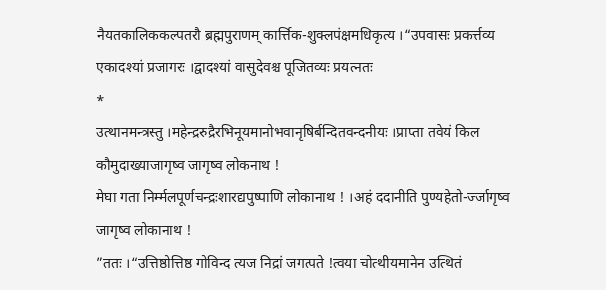नैयतकालिककल्पतरौ ब्रह्मपुराणम् कार्त्तिक-शुक्लपंक्षमधिकृत्य ।“उपवासः प्रकर्त्तव्य एकादश्यां प्रजागरः ।द्वादश्यां वासुदेवश्च पूजितव्यः प्रयत्नतः
*
उत्थानमन्त्रस्तु ।महेन्द्ररुद्रैरभिनूयमानोभवानृषिर्बन्दितवन्दनीयः ।प्राप्ता तवेयं किल कौमुदाख्याजागृष्व जागृष्व लोकनाथ !
मेघा गता निर्म्मलपूर्णचन्द्रःशारद्यपुष्पाणि लोकानाथ ! ।अहं ददानीति पुण्यहेतो-र्ज्जागृष्व जागृष्व लोकानाथ !
”ततः ।“उत्तिष्ठोत्तिष्ठ गोविन्द त्यज निद्रां जगत्पते !त्वया चोत्थीयमानेन उत्थितं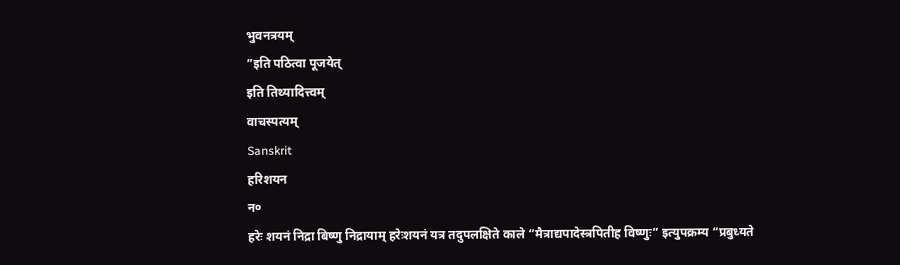भुवनत्रयम्
”इति पठित्वा पूजयेत्
इति तिथ्यादित्त्वम्
वाचस्पत्यम्
Sanskrit
हरिशयन
न०
हरेः शयनं निद्रा बिष्णु निद्रायाम् हरेःशयनं यत्र तदुपलक्षिते काले “मैत्राद्यपादेस्त्रपितीह विष्णुः” इत्युपक्रम्य “प्रबुध्यते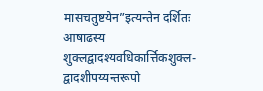मासचतुष्टयेन”इत्यन्तेन दर्शितः आषाढस्य शुक्लद्वादश्यवधिकार्त्तिकशुक्ल-द्वादशीपय्यन्तरूपो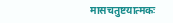मासचतुष्टयात्मकः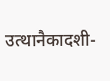उत्थानैकादशी-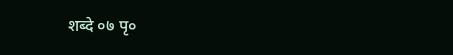शब्दे ०७ पृ०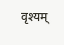वृश्यम्